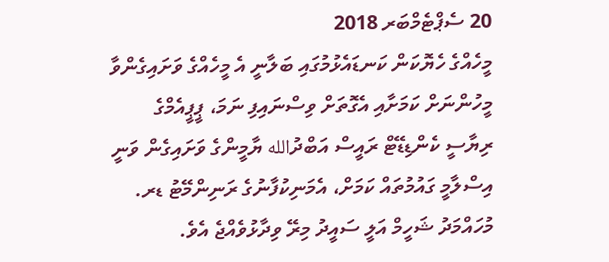20 ސެޕްޓެމްބަރ 2018
މީހެއްގެ ހެޔޮކަން ކަނޑައެޅުމުގައި ބަލާނީ އެ މީހެއްގެ ވަށައިގެންވާ މީހުންނަށް ކަމަށާއި އެގޮތަށް ވިސްނައިފި ނަމަ، ޕީޕީއެމްގެ ރިޔާސީ ކެންޑިޑޭޓް ރައީސް އަބްދުالله ޔާމީންގެ ވަށައިގެން ވަނީ އިސްލާމީ ގައުމުތައް ކަމަށް، އެމަނިކުފާނުގެ ރަނިންމޭޓު ޑރ. މުހައްމަދު ޝަހީމް އަލީ ސައީދު މިރޭ ވިދާޅުވެއްޖެ އެވެ.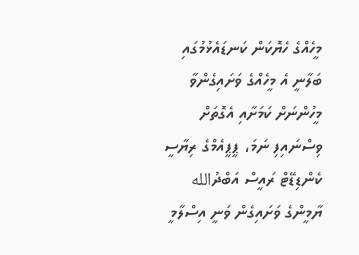މީހެއްގެ ހެޔޮކަން ކަނޑައެޅުމުގައި ބަލާނީ އެ މީހެއްގެ ވަށައިގެންވާ މީހުންނަށް ކަމަށާއި އެގޮތަށް ވިސްނައިފި ނަމަ، ޕީޕީއެމްގެ ރިޔާސީ ކެންޑިޑޭޓް ރައީސް އަބްދުالله ޔާމީންގެ ވަށައިގެން ވަނީ އިސްލާމީ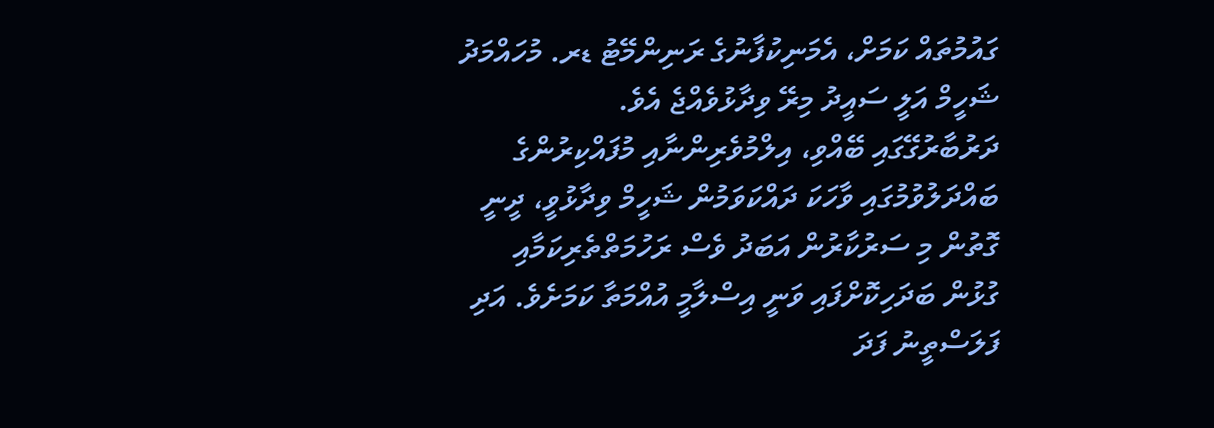ގައުމުތައް ކަމަށް، އެމަނިކުފާނުގެ ރަނިންމޭޓު ޑރ. މުހައްމަދު ޝަހީމް އަލީ ސައީދު މިރޭ ވިދާޅުވެއްޖެ އެވެ.
ދަރުބާރުގޭގައި ބޭއްވި، އިލްމުވެރިންނާއި މުފައްކިރުންގެ ބައްދަލުވުމުގައި ވާހަކަ ދައްކަވަމުން ޝަހީމް ވިދާޅުވީ، ދީނީ ގޮތުން މި ސަރުކާރުން އަބަދު ވެސް ރަހުމަތްތެރިކަމާއި ގުޅުން ބަދަހިކޮށްފައި ވަނީ އިސްލާމީ އުއްމަތާ ކަމަށެވެ. އަދި ފަލަސްތީނު ފަދަ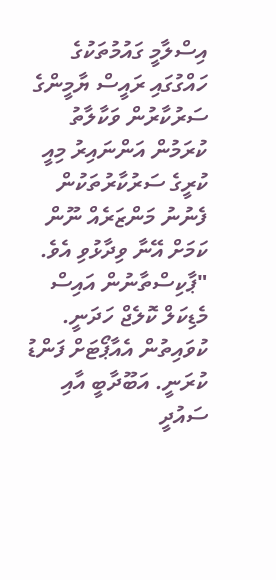އިސްލާމީ ގައުމުތަކުގެ ހައްގުގައި ރައީސް ޔާމީންގެ ސަރުކާރުން ވަކާލާތު ކުރަމުން އަންނައިރު މިއީ ކުރީގެ ސަރުކާރުތަކުން ފެނުނު މަންޒަރެއް ނޫން ކަމަށް އޭނާ ވިދާޅުވި އެވެ.
"ޕާކިސްތާނުން އައިސް މެޑިކަލް ކޮލެޖް ހަދަނީ. ކުވައިތުން އެއާޕޯޓަށް ފަންޑު ކުރަނީ. އަބޫދާބީ އާއި ސައުދީ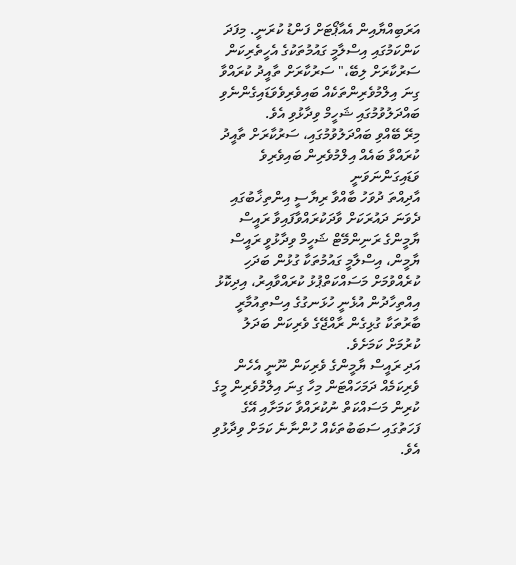އަރަބިއްޔާއިން އެއާޕޯޓަށް ފަންޑު ކުރަނީ. މިފަދަ ކަންކަމުގައި އިސްލާމީ ގައުމުތަކުގެ އެހީތެރިކަން ސަރުކާރަށް ލިބޭ،" ސަރުކާރަށް ތާއީދު ކުރައްވާ ގިނަ އިލްމުވެރިންތަކެއް ބައިވެރިވެވަޑައިގެންނެވި ބައްދަލުވުމުގައި ޝަހީމް ވިދާޅުވި އެވެ.
މިރޭ ބޭއްވި ބައްދަލުވުމުގައި، ސަރުކާރަށް ތާއީދު ކުރައްވާ ބައެއް އިލްމުވެރިން ބައިވެރިވެ ވަޑައިގަންނަވަނީ
އާދިއްތަ ދުވަހު ބާއްވާ ރިޔާސީ އިންތިޚާބުގައި ދެވަނަ ދައުރަކަށް ވާދަކުރައްވާފައިވާ ރައީސް ޔާމީންގެ ރަނިންމޭޓް ޝަހީމް ވިދާޅުވީ ރައީސް ޔާމީން، އިސްލާމީ ގައުމުތަކާ ގުޅުން ބަދަހި ކުރެއްވުމަށް މަސައްކަތްޕުޅު ކުރައްވާއިރު، އިދިކޮޅު އިއްތިހާދުން އުޅެނީ ހުޅަނގުގެ އިސްތިއުމާރީ ބާރުތަކާ ގުޅިގެން ރާއްޖޭގެ ވެރިކަން ބަދަލު ކުރުމަށް ކަމަށެވެ.
އަދި ރައީސް ޔާމީންގެ ވެރިކަން ނޫނީ އެހެން ވެރިކަމެއް ދަމަހައްޓަން މިހާ ގިނަ އިލްމުވެރިން މީގެ ކުރިން މަސައްކަތް ނުކުރައްވާ ކަމަށާއި އޭގެ ފަހަތުގައި ސަބަބުތަކެއް ހުންނާނެ ކަމަށް ވިދާޅުވި އެވެ.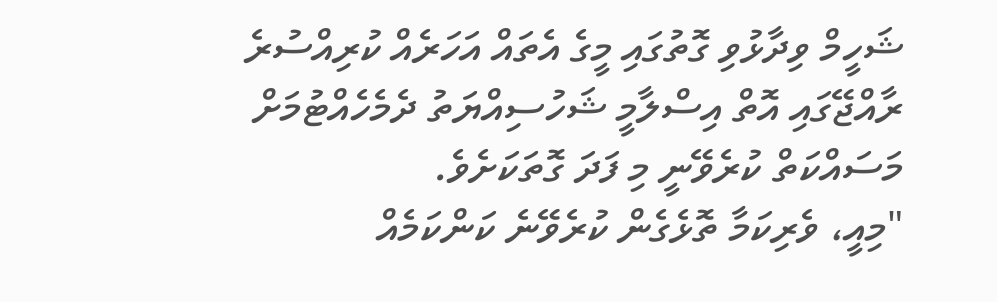ޝަހީމް ވިދާޅުވި ގޮތުގައި މީގެ އެތައް އަހަރެއް ކުރިއްސުރެ ރާއްޖޭގައި އޮތް އިސްލާމީ ޝަހުސިއްޔަތު ދެމެހެއްޓުމަށް މަސައްކަތް ކުރެވޭނީ މި ފަދަ ގޮތަކަށެވެ.
"މިއީ، ވެރިކަމާ ތޮޅެގެން ކުރެވޭނެ ކަންކަމެއް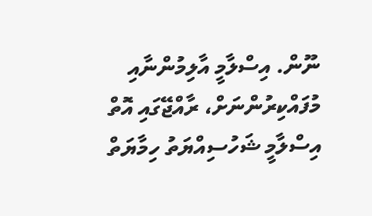ނޫން. އިސްލާމީ އާލިމުންނާއި މުފައްކިރުންނަށް، ރާއްޖޭގައި އޮތް އިސްލާމީ ޝަހުސިއްޔަތު ހިމާޔަތް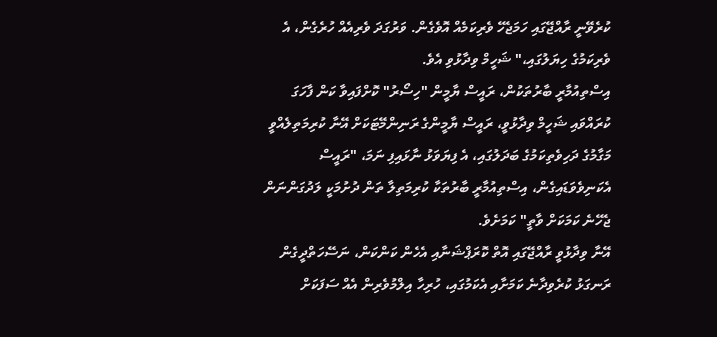ކުރެވޭނީ ރާއްޖޭގައި ހަމަޖެހޭ ވެރިކަމެއް އޮވެގެން. ވަރުގަދަ ވެރިއެއް ހުރެގެން، އެ ވެރިކަމުގެ ހިޔަލުގައި،" ޝަހީމް ވިދާޅުވި އެވެ.
އިސްތިއުމާރީ ބާރުތަކުން، ރައީސް ޔާމީން "ހިސޯރު" ކޮށްފައިވާ ކަން ފާހަގަ ކުރައްވައި ޝަހީމް ވިދާޅުވީ، ރައީސް ޔާމީންގެ ރަނިންމޭޓަކަށް އޭނާ ކުރިމަތިލެއްވީ މަގާމުގެ ދަހިވެތިކަމުގެ ބަދަލުގައި، އެ ފިޔަވަޅު ނާޅައިފި ނަމަ، "ރައީސް އެކަނިވެވަޑައިގެން، އިސްތިއުމާރީ ބާރުތަކާ ކުރިމަތިލާ ތަން ދުށުމަކީ ލަދުގަންނަން ޖެހޭނެ ކަމަކަށް ވާތީ" ކަމަށެވެ.
އޭނާ ވިދާޅުވީ ރާއްޖޭގައި އޮތް ކޮރަޕްޝަނާއި އެހެން ކަންކަން، ނަސޭހަތްދީގެން ރަނގަޅު ކުރެވިދާނެ ކަމަށާއި އެކަމުގައި، ހުރިހާ އިލްމުވެރިން އެއް ސަފަކަށް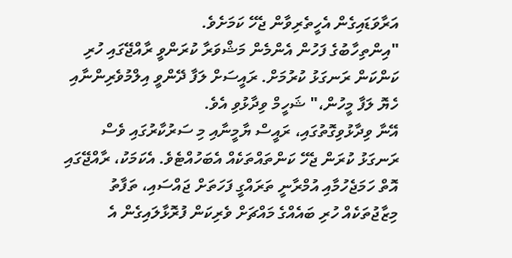އަރާވަޑައިގެން އެހީތެރިވާން ޖެހޭ ކަމަށެވެ.
"އިންތިހާބުގެ ފަހުން އެންމެން މަޝްވަރާ ކުރަންވީ ރާއްޖޭގައި ހުރި ކަންކަން ރަނގަޅު ކުރުމަށް. ރައީސަށް ލަފާ ދޭންވީ އިލްމުވެރިންނާއި ހެޔޮ ލަފާ މީހުން،" ޝަހީމް ވިދާޅުވި އެވެ.
އޭނާ ވިދާޅުވިގޮތުގައި، ރައީސް ޔާމީނާއި މި ސަރުކާރުގައި ވެސް ރަނގަޅު ކުރަން ޖެހޭ ކަންތައްތަކެއް އެބަހުއްޓެވެ. އެކަމަކު، ރާއްޖޭގައި އޮތް ހަމަޖެހުމާއި އުމްރާނީ ތަރައްގީ ފަހަތަށް ޖައްސައި، ތަފާތު މިޒާޖުތަކެއް ހުރި ބައެއްގެ މައްޗަށް ވެރިކަން ފުރޮޅާލައިގެން އެ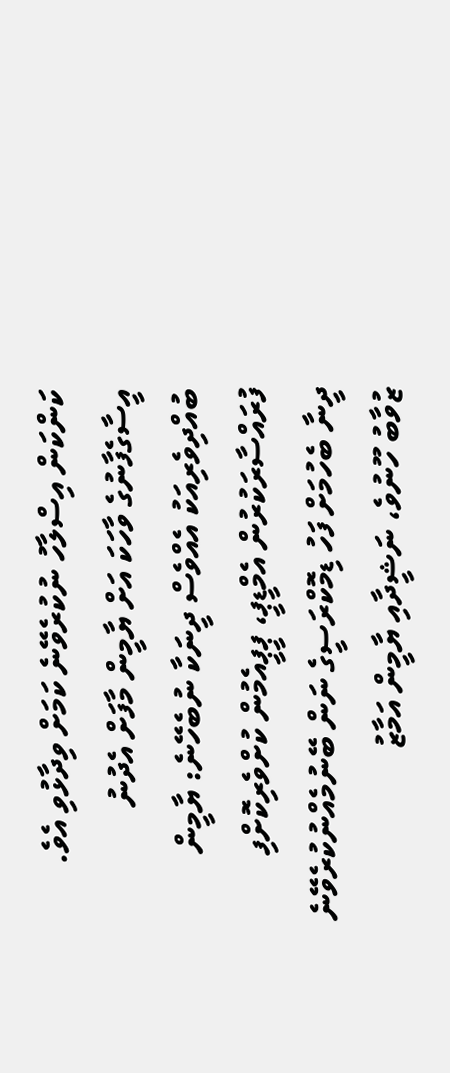ކަންކަން އިސްލާހު ނުކުރެވޭނެ ކަމަށް ވިދާޅުވި އެވެ.
އީސާގެފާނުގެ ވާހަކަ އަށް ޔާމީން މާފަށް އެދުނު
ބުއްދިވެރިއަކު އެއްވެސް ދީނަކާ ނުބެހޭނެ: ޔާމީން
ފުރައްސާރަކުރުން އެމްޑީޕީ، ޕީޕީއެމުން ކުށްވެރިކޮށްފި
ދީނާ ބެހުމަށް ފަހު ޑިމޮކްރަސީގެ ނަން ބޭނުމެއްނުކުރެވޭނެ
ޒުވާބު ހޫނުވެ، ނަޝީދާއި ޔާމީން އަމާޒު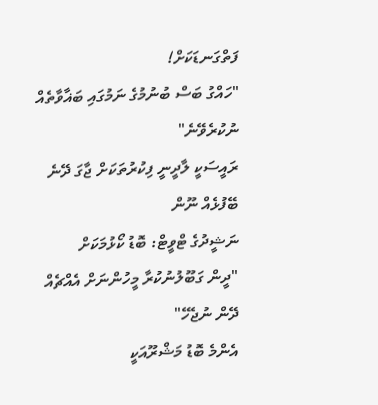ފަތްގަނޑަކަށް!
"ހައްގު ބަސް ބުނުމުގެ ނަމުގައި ބަޣާވާތެއް ނުކުރެވޭނެ"
ރައީސަކީ ލާދީނީ ފިކުރުތަކަށް ޖާގަ ދޭނެ ބޭފުޅެއް ނޫން
ނަޝީދުގެ ޓްވީޓް: ބޮޑު ކޯޅުމަކަށް
"ދީން ގަބޫލުނުކުރާ މީހުންނަށް އެއްޗެއް ދޭން ނުޖެހޭ"
އެންމެ ބޮޑު މަޝްރޫއަކީ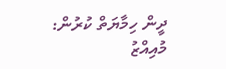ދީން ހިމާޔަތް ކުރުން: މުއިއްޒު